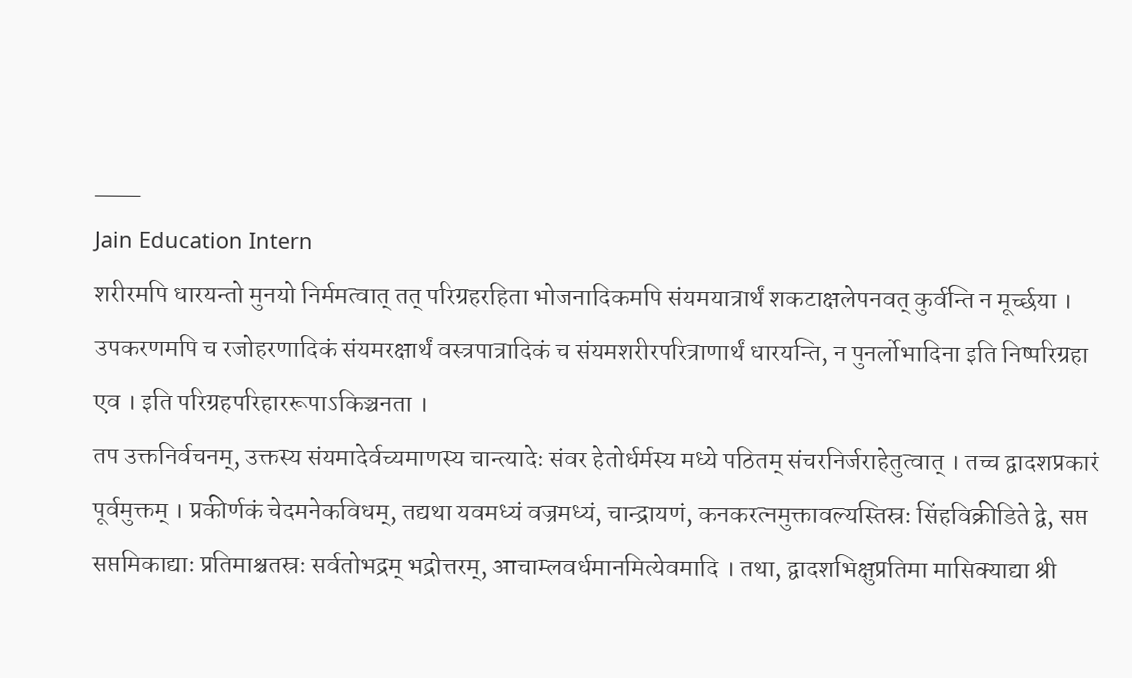___
Jain Education Intern
शरीरमपि धारयन्तो मुनयो निर्ममत्वात् तत् परिग्रहरहिता भोजनादिकमपि संयमयात्रार्थं शकटाक्षलेपनवत् कुर्वन्ति न मूर्च्छया । उपकरणमपि च रजोहरणादिकं संयमरक्षार्थं वस्त्रपात्रादिकं च संयमशरीरपरित्राणार्थं धारयन्ति, न पुनर्लोभादिना इति निष्परिग्रहा एव । इति परिग्रहपरिहाररूपाऽकिञ्चनता ।
तप उक्तनिर्वचनम्, उक्तस्य संयमादेर्वच्यमाणस्य चान्त्यादेः संवर हेतोर्धर्मस्य मध्ये पठितम् संचरनिर्जराहेतुत्वात् । तच्च द्वादशप्रकारं पूर्वमुक्तम् । प्रकीर्णकं चेदमनेकविधम्, तद्यथा यवमध्यं वज्रमध्यं, चान्द्रायणं, कनकरत्नमुक्तावल्यस्तिस्रः सिंहविक्रीडिते द्वे, सप्त सप्तमिकाद्याः प्रतिमाश्चतस्रः सर्वतोभद्रम् भद्रोत्तरम्, आचाम्लवर्धमानमित्येवमादि । तथा, द्वादशभिक्षुप्रतिमा मासिक्याद्या श्री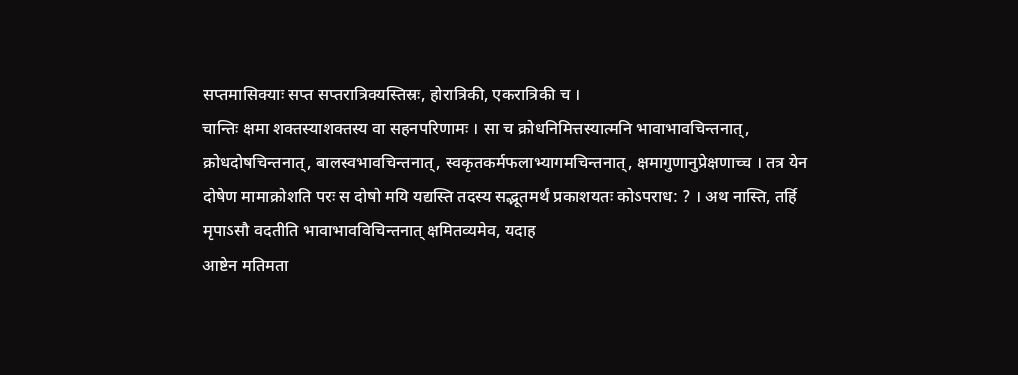सप्तमासिक्याः सप्त सप्तरात्रिक्यस्तिस्रः, होरात्रिकी, एकरात्रिकी च ।
चान्तिः क्षमा शक्तस्याशक्तस्य वा सहनपरिणामः । सा च क्रोधनिमित्तस्यात्मनि भावाभावचिन्तनात्, क्रोधदोषचिन्तनात्, बालस्वभावचिन्तनात्, स्वकृतकर्मफलाभ्यागमचिन्तनात्, क्षमागुणानुप्रेक्षणाच्च । तत्र येन दोषेण मामाक्रोशति परः स दोषो मयि यद्यस्ति तदस्य सद्भूतमर्थं प्रकाशयतः कोऽपराध: ? । अथ नास्ति, तर्हि मृपाऽसौ वदतीति भावाभावविचिन्तनात् क्षमितव्यमेव, यदाह
आष्टेन मतिमता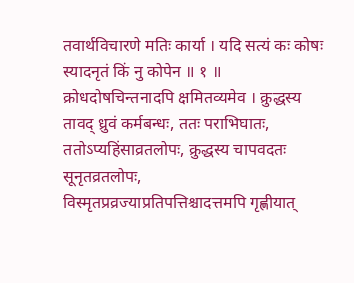तवार्थविचारणे मतिः कार्या । यदि सत्यं कः कोषः स्यादनृतं किं नु कोपेन ॥ १ ॥ क्रोधदोषचिन्तनादपि क्षमितव्यमेव । क्रुद्धस्य तावद् ध्रुवं कर्मबन्धः, ततः पराभिघातः, ततोऽप्यहिंसाव्रतलोपः, क्रुद्धस्य चापवदतः सूनृतव्रतलोपः, विस्मृतप्रव्रज्याप्रतिपत्तिश्चादत्तमपि गृह्णीयात्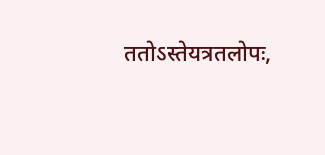ततोऽस्तेयत्रतलोपः,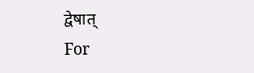द्वेषात्
For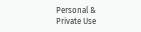Personal & Private Use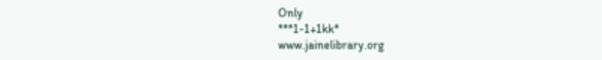Only
***1-1+1kk*
www.jainelibrary.org